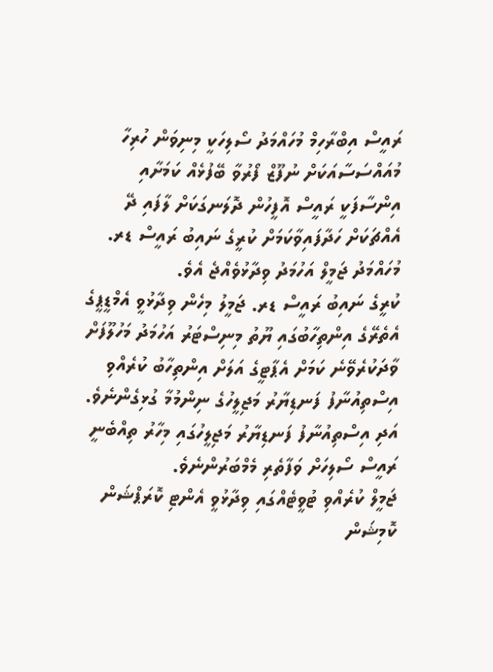ރައީސް އިބްރާހިމް މުހައްމަދު ސޯލިހަކީ މިނިވަން ހުރިހާ މުއައްސަސާއަކަށް ނުފޫޒް ފޯރުވާ ބޭފުޅެއް ކަމަށާއި އިންސާފަކީ ރައީސް އޮފީހުން ދޮލަނގަކަށް ލާފައި ދޭ އެއްޗަކަށް ހަދާފައިވާކަމަށް ކުރީގެ ނައިބު ރައީސް ޑރ. މުހައްމަދު ޖަމީލް އަހުމަދު ވިދާޅުވެއްޖެ އެވެ.
ކުރީގެ ނައިބު ރައީސް ޑރ. ޖަމީލު މިހެން ވިދާޅުވީ އެމްޑީޕީގެ އެތެރޭގެ އިންތިހާބުގައި ޔޫތު މިނިސްޓަރު އަހުމަދު މަހުލޫފަށް ވާދަކުރެވޭނެ ކަމަށް އެޕާޓީގެ އަލަށް އިންތިހާބު ކުރެއްވި އިސްތިއުނާފު ފަނޑިޔާރު މަޖިލީހުގެ ނިންމުމާ ގުޅިގެންނެވެ. އަދި އިސްތިއުނާފު ފަނޑިޔާރު މަޖިލީހުގައި މިހާރު ތިއްބެނީ ރައީސް ސޯލިހަށް ވަފާތެރި މެމްބަރުންނެވެ.
ޖަމީލް ކުރެއްވި ޓުވީޓެއްގައި ވިދާޅުވީ އެންޓި ކޮރަޕްޝަން ކޮމިޝަން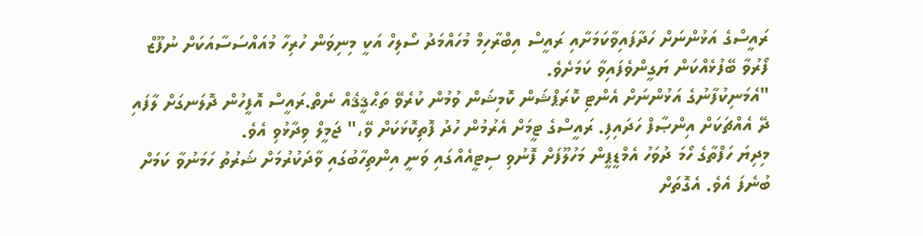ރައީސްގެ އަޅުންނަށް ހަދާފައިވާކަމަށާއި ރައީސް އިބްރާހިމް މުހައްމަދު ސޯލިހް އަކީ މިނިވަން ހުރިހާ މުއައްސަސާއަކަށް ނުފޫޒް ފޯރުވާ ބޭފުޅެއްކަން ޔަގީންވެފައިވާ ކަމަށެވެ.
"އެމަނިކުފާނުގެ އަޅުންނަށް އެންޓި ކޮރަޕްޝަން ކޮމިޝަން ވުމުން ކުރެވޭ ތަޙްޤީޤެއް ނެތް.ރައީސް އޮފީހުން ދޮލަނގަށް ލާފައި ދޭ އެއްޗަކަށް އިންޞާފް ހަދައިފި. ރައީސްގެ ޓީމަށް އެރުމުން ހުދު ފޮތިކޮޅަކަށް ވޭ،" ޖަމީލް ވިދާޅުވި އެވެ.
މިދިޔަ ހަފްތާގެ ހޯމަ ދުވަހު އެމްޑީޕީން މަހުލޫފަށް ފޮނުވި ސިޓީއެއްގައި ވަނީ އިންތިހާބުގައި ވާދަކުރުމަށް ޝަރުތު ހަމަނުވާ ކަމަށް ބުނެފަ އެވެ. އެގޮތަށް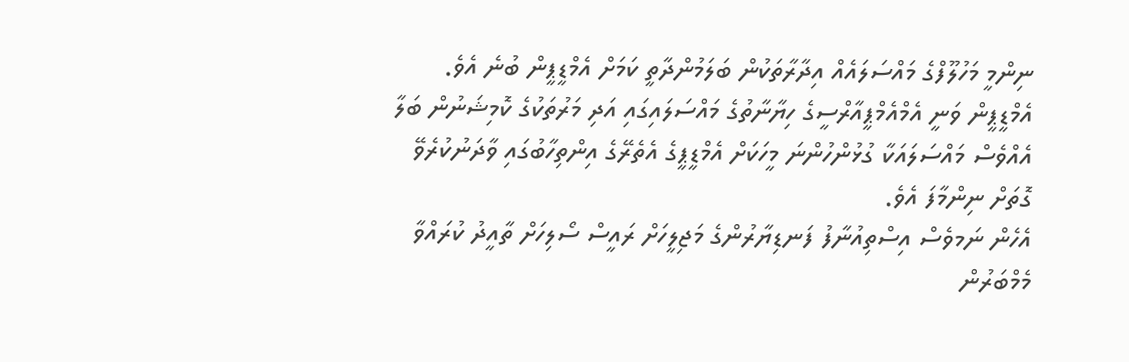ނިންމީ މަހުލޫފްގެ މައްސަލައެއް އިދާރާތަކުން ބަލަމުންދާތީ ކަމަށް އެމްޑީޕީން ބުނެ އެވެ.
އެމްޑީޕީން ވަނީ އެމްއެމްޕީއާރްސީގެ ހިޔާނާތުގެ މައްސަލައިގައި އަދި މަރުތަކުގެ ކޮމިޝަނުން ބަލާ އެއްވެސް މައްސަލައަކާ ގުޅުންހުންނަ މީހަކަށް އެމްޑީޕީގެ އެތެރޭގެ އިންތިހާބުގައި ވާދަނުކުރެވޭ ގޮތަށް ނިންމާފަ އެވެ.
އެހެން ނަމވެސް އިސްތިއުނާފު ފަނޑިޔާރުންގެ މަޖިލީހަށް ރައީސް ސޯލިހަށް ތާއީދު ކުރައްވާ މެމްބަރުން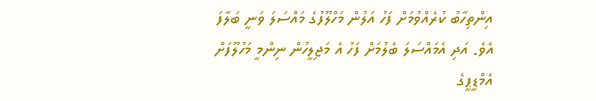އިންތިހާބު ކުރެއްވުމަށް ފަހު އަލުން މަހްލޫފުގެ މައްސަލަ ވަނީ ބަލާފަ އެވެ. އަދި އެމައްސަލަ ބެލުމަށް ފަހު އެ މަޖިލީހުން ނިންމީ މަހުލޫފަށް އެމްޑީޕީގެ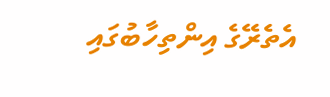އެތެރޭގެ އިންތިހާބުގައި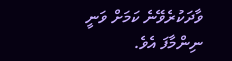ވާދަކުރެވޭނެ ކަމަށް ވަނީ ނިންމާފަ އެވެ.